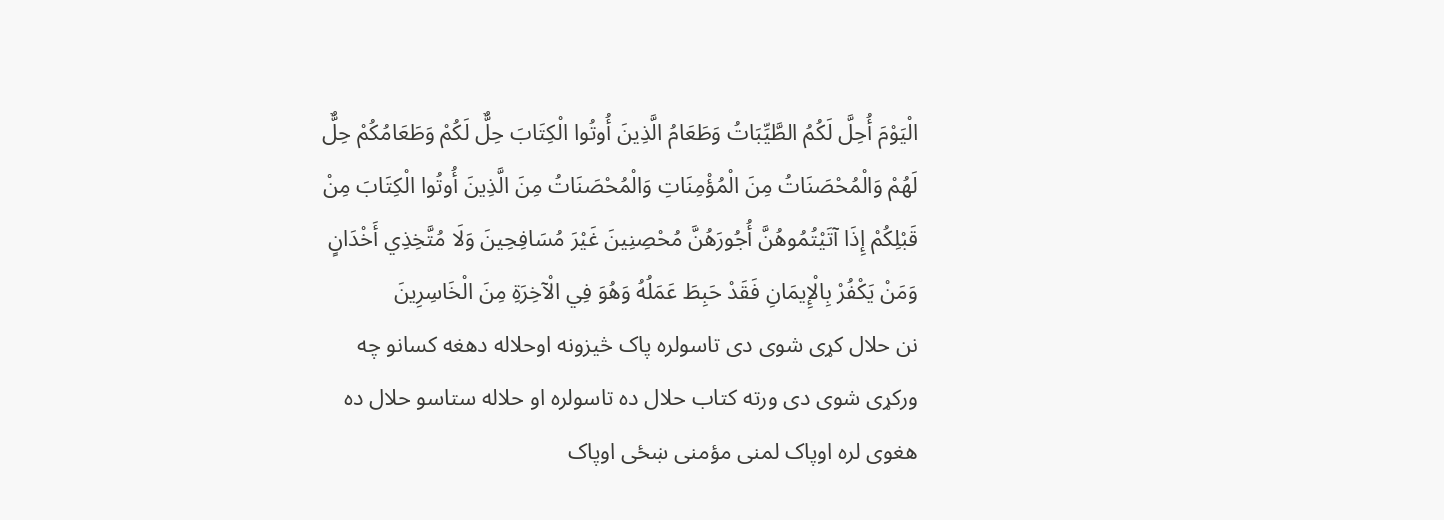الْيَوْمَ أُحِلَّ لَكُمُ الطَّيِّبَاتُ وَطَعَامُ الَّذِينَ أُوتُوا الْكِتَابَ حِلٌّ لَكُمْ وَطَعَامُكُمْ حِلٌّ لَهُمْ وَالْمُحْصَنَاتُ مِنَ الْمُؤْمِنَاتِ وَالْمُحْصَنَاتُ مِنَ الَّذِينَ أُوتُوا الْكِتَابَ مِنْ قَبْلِكُمْ إِذَا آتَيْتُمُوهُنَّ أُجُورَهُنَّ مُحْصِنِينَ غَيْرَ مُسَافِحِينَ وَلَا مُتَّخِذِي أَخْدَانٍ وَمَنْ يَكْفُرْ بِالْإِيمَانِ فَقَدْ حَبِطَ عَمَلُهُ وَهُوَ فِي الْآخِرَةِ مِنَ الْخَاسِرِينَ
نن حلال کړی شوی دی تاسولره پاک څیزونه اوحلاله دهغه کسانو چه ورکړی شوی دی ورته کتاب حلال ده تاسولره او حلاله ستاسو حلال ده هغوی لره اوپاک لمنی مؤمنی ښځی اوپاک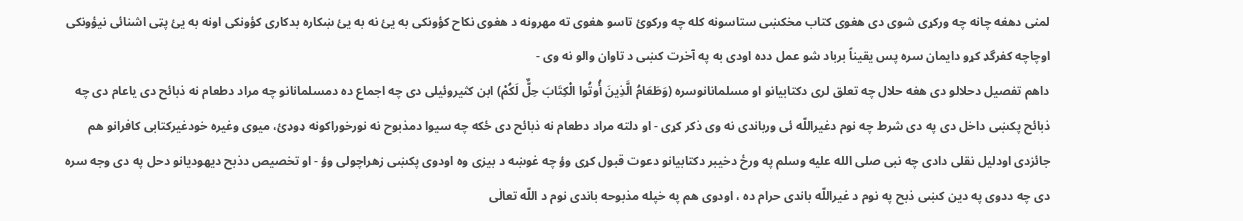لمنی دهغه چانه چه ورکړی شوی دی هغوی کتاب مخکښی ستاسونه کله چه ورکوئ تاسو هغوی ته مهرونه د هغوی نکاح کؤونکی به يئ نه به یئ ښکاره بدکاری کؤونکی اونه به یئ پټی اشنائی نیؤونکی اوچاچه کفرگډ کړو دایمان سره پس یقیناً برباد شو عمل دده اودی به په آخرت کښی د تاوان والو نه وی -
داهم تفصیل دحلالو دی هغه حلال چه تعلق لری دکتابیانو او مسلمانانوسره (وَطَعَامُ الَّذِينَ أُوتُوا الْكِتَابَ حِلٌّ لَكُمْ) ابن کثیروئیلی دی چه اجماع ده دمسلمانانو چه مراد دطعام نه ذبائح دی یاعام دی چه ذبائح پکښی داخل دی په دی شرط چه نوم دغیراللّه ئی ورباندی نه وی ذکر کړی - او دلته مراد دطعام نه ذبائح دی ځکه چه سیوا دمذبوح نه نورخوراکونه ډوډئ، میوی وغیره خودغیرکتابی کافرانو هم جائزدی اودلیل نقلی دادی چه نبی صلى الله عليه وسلم په ورځ دخیبر دکتابیانو دعوت قبول کړی وؤ چه غوښه د بیزی وه اودوی پکښی زهراچولی وؤ - او تخصیص دذبح دیهودیانو دحل په دی وجه سره دی چه ددوی په دین کښی ذبح په نوم د غیراللّه باندی حرام ده ، اودوی هم په خپله مذبوحه باندی نوم د اللّه تعالٰی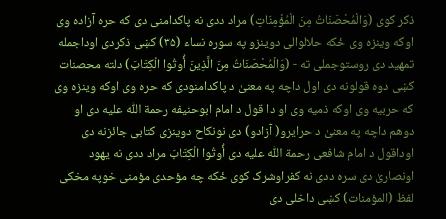ذکر کوی (وَالْمُحْصَنَاتُ مِنَ الْمُؤْمِنَاتِ) مراد ددی نه پاکدامنی دی که حره آزاده وی اوکه وینزه وی ځکه حلالوالی دوینزو په سوره نساء (۳۵) کښی ذکردی اوداجمله تمهید دی روستوجملی ته - (وَالْمُحْصَنَاتُ مِنَ الَّذِينَ أُوتُوا الْكِتَابَ) دلته محصنات کښی دوه قولونه دی اول داچه په معنیٰ د پاکدامنودی که حره وی اوکه وینزه وی که حربیه وی اوکه ذمیه وی او دا قول د امام ابوحنیفه رحمة اللّٰه علیه دی او دوهم داچه په معنیٰ د حرایرو( آزادو) دی نونکاح دوینزی کتابی جائزنه دی اوداقول د امام شافعی رحمة اللّٰه علیه دی أُوتُوا الْكِتَابَ مراد ددی نه یهود اونصاریٰ دی سره ددی نه کفراوشرک کوی ځکه چه مؤحدی مؤمنی خوپه مخکی لفظ (المؤمنات) کښی داخلی دی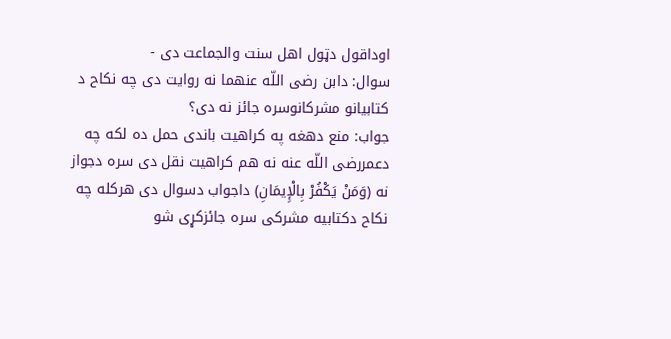اوداقول دټول اهل سنت والجماعت دی -
سوال: دابن رضی اللّه عنهما نه روایت دی چه نکاح د کتابیانو مشرکانوسره جائز نه دی؟
جواب: منع دهغه په کراهیت باندی حمل ده لکه چه دعمررضی اللّه عنه نه هم کراهیت نقل دی سره دجواز نه (وَمَنْ يَكْفُرْ بِالْإِيمَانِ) داجواب دسوال دی هرکله چه نکاح دکتابیه مشرکی سره جائزکړی شو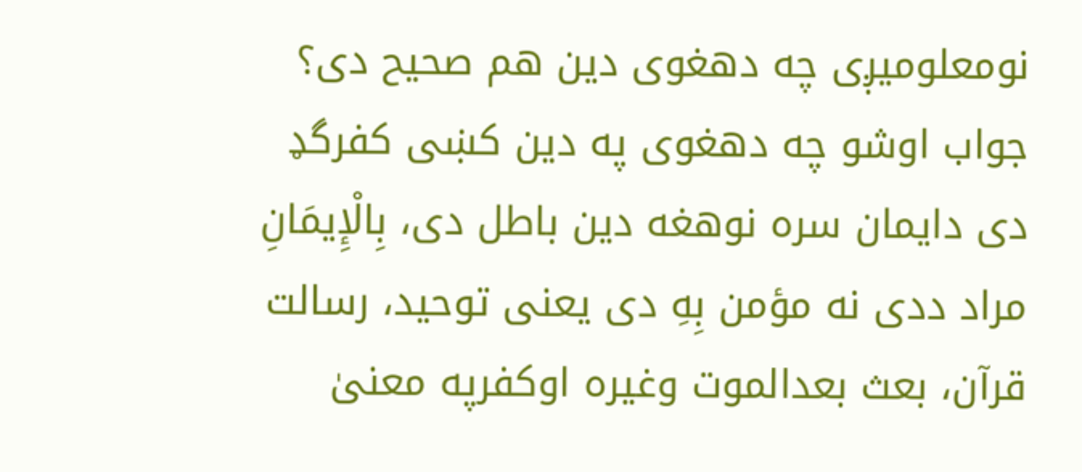نومعلومیږی چه دهغوی دین هم صحیح دی؟ جواب اوشو چه دهغوی په دین کښی کفرگډ دی دایمان سره نوهغه دین باطل دی، بِالْإِيمَانِ مراد ددی نه مؤمن بِهِ دی یعنی توحید، رسالت قرآن، بعث بعدالموت وغیره اوکفرپه معنیٰ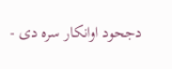دجحود اوانکار سره دی -